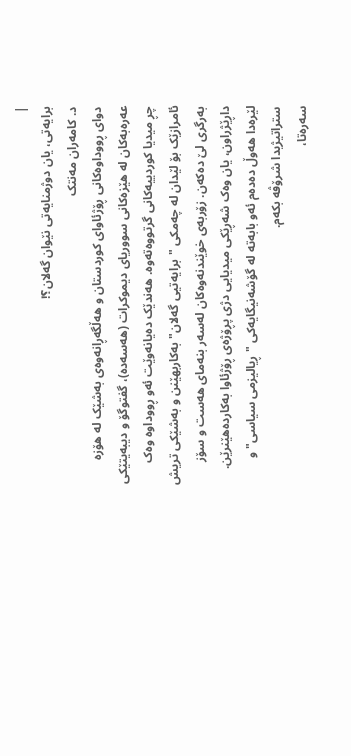|
برایەتی، یان دوژمنایەتی نێوان گەلان؟!
د. کامەران مەنتک
دوای ڕووداوەکانی ڕۆژئاوای کوردستان و هەڵگەڕانەوەی بەشێک لە هۆزە عەرەبەکان لە هێزەکانی سووریای دیموکرات (هەسەدە)، گفتوگۆ و دیبەیتێکی چڕ میدیا کوردییەکانی گرتووەتەوە. هەندێک دەیانەوێت ئەو ڕووداوە وەک ئامرازێک بۆ لێدان لە چەمکی "برایەتیی گەلان" بەکاربهێنن و بەشێکی تریش بەرگری لێ دەکەن. زۆربەی خوێندنەوەکان لەسەر بنەمای هەست و سۆز داڕێژراون، یان وەک شەڕێکی میدیایی دژی پڕۆژەی ڕۆژئاوا بەکاردەهێنرێن. لێرەدا هەوڵ دەدەم ئەو بابەتە لە گۆشەنیگایەکی "ڕیالیزمی سیاسی" و ستراتیژیدا شرۆڤە بکەم.
سەرەتا،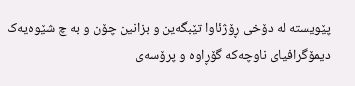پێویستە لە دۆخی ڕۆژئاوا تێبگەین و بزانین چۆن و بە چ شێوەیەک دیمۆگرافیای ناوچەکە گۆڕاوە و پرۆسەی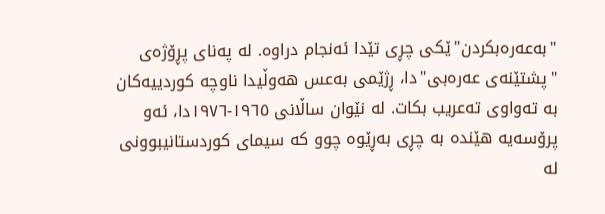"بەعەرەبکردن"ێکی چڕی تێدا ئەنجام دراوە. لە پەنای پڕۆژەی "پشتێنەی عەرەبی"دا، ڕژێمی بەعس هەوڵیدا ناوچە کوردییەکان بە تەواوی تەعریب بکات. لە نێوان ساڵانی ١٩٦٥-١٩٧٦دا، ئەو پرۆسەیە هێندە بە چڕی بەڕێوە چوو کە سیمای کوردستانیبوونی لە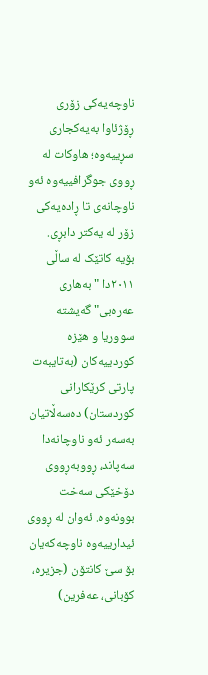ناوچەیەکی زۆری ڕۆژئاوا بەیەکجاری سڕییەوە؛ هاوکات لە ڕووی جوگرافییەوە ئەو ناوچانەی تا ڕادەیەکی زۆر لە یەکتر دابڕی.
بۆیە کاتێک لە ساڵی ٢٠١١دا "بەهاری عەرەبی" گەیشتە سووریا و هێزە کوردییەکان (بەتایبەت پارتی کرێکارانی کوردستان) دەسەڵاتیان بەسەر ئەو ناوچانەدا سەپاند، ڕووبەڕووی دۆخێکی سەخت بوونەوە. ئەوان لە ڕووی ئیدارییەوە ناوچەکەیان بۆ سێ کانتۆن (جزیرە، کۆبانی، عەفرین)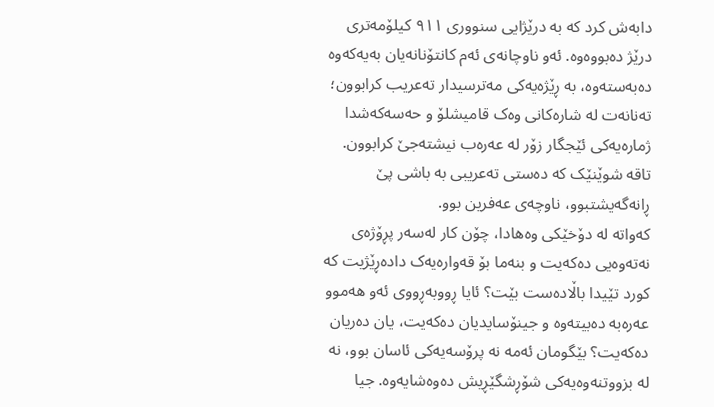دابەش کرد کە بە درێژایی سنووری ٩١١ کیلۆمەتری درێژ دەبووەوە. ئەو ناوچانەی ئەم کانتۆنانەیان بەیەکەوە دەبەستەوە، بە ڕێژەیەکی مەترسیدار تەعریب کرابوون؛ تەنانەت لە شارەکانی وەک قامیشلۆ و حەسەکەشدا ژمارەیەکی ئێجگار زۆر لە عەرەب نیشتەجێ کرابوون. تاقە شوێنێک کە دەستی تەعریبی بە باشی پێ ڕانەگەیشتبوو، ناوچەی عەفرین بوو.
کەواتە لە دۆخێکی وەهادا، چۆن کار لەسەر پڕۆژەی نەتەوەیی دەکەیت و بنەما بۆ قەوارەیەک دادەڕێژیت کە کورد تێیدا باڵادەست بێت؟ ئایا ڕووبەڕووی ئەو هەموو عەرەبە دەبیتەوە و جینۆسایدیان دەکەیت، یان دەریان دەکەیت؟ بێگومان ئەمە نە پرۆسەیەکی ئاسان بوو، نە لە بزووتنەوەیەکی شۆڕشگێڕیش دەوەشایەوە. جیا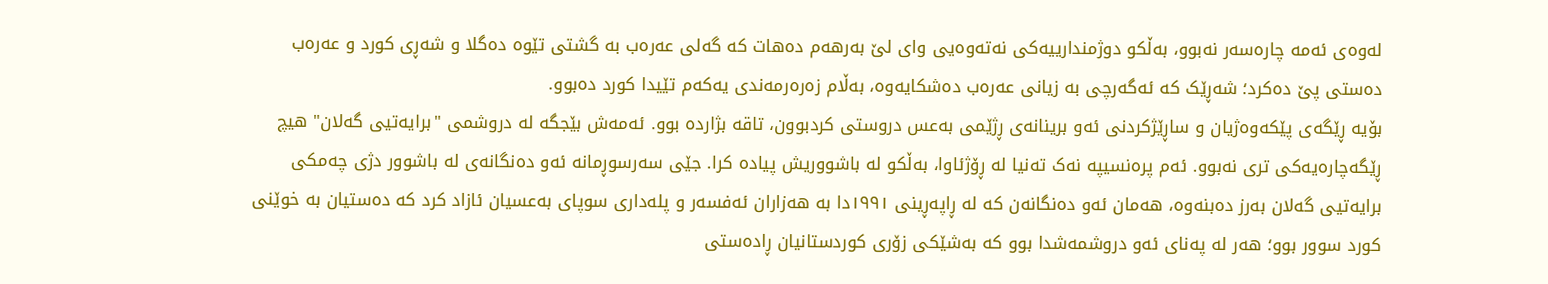لەوەی ئەمە چارەسەر نەبوو، بەڵکو دوژمندارییەکی نەتەوەیی وای لێ بەرهەم دەهات کە گەلی عەرەب بە گشتی تێوە دەگلا و شەڕی کورد و عەرەب دەستی پێ دەکرد؛ شەڕێک کە ئەگەرچی بە زیانی عەرەب دەشکایەوە، بەڵام زەرەرمەندی یەکەم تێیدا کورد دەبوو.
بۆیە ڕێگەی پێكەوەژیان و ساڕێژکردنی ئەو برینانەی ڕژێمی بەعس دروستی کردبوون، تاقە بژاردە بوو. ئەمەش بێجگە لە دروشمی "برایەتیی گەلان" هیچ ڕێگەچارەیەکی تری نەبوو. ئەم پرەنسیپە نەک تەنیا لە ڕۆژئاوا، بەڵکو لە باشووریش پیادە کرا. جێی سەرسوڕمانە ئەو دەنگانەی لە باشوور دژی چەمکی برایەتیی گەلان بەرز دەبنەوە، هەمان ئەو دەنگانەن کە لە ڕاپەڕینی ١٩٩١دا بە هەزاران ئەفسەر و پلەداری سوپای بەعسیان ئازاد کرد کە دەستیان بە خوێنی کورد سوور بوو؛ هەر لە پەنای ئەو دروشمەشدا بوو کە بەشێکی زۆری کوردستانیان ڕادەستی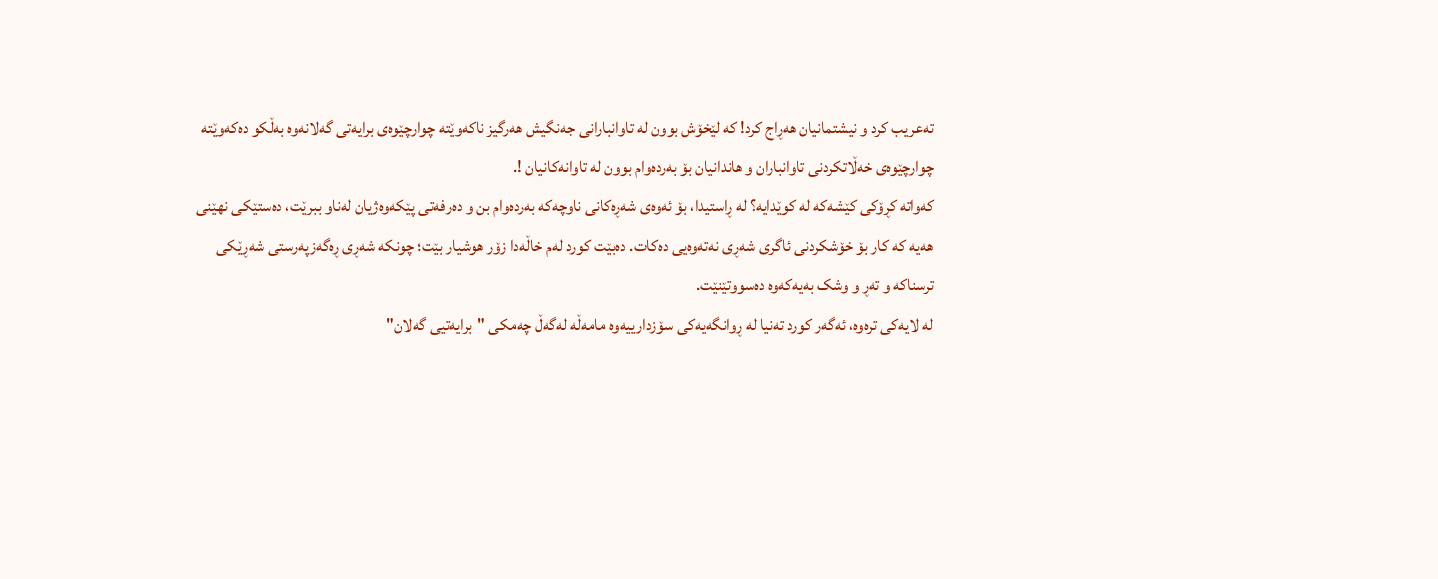تەعریب کرد و نیشتمانیان هەڕاج کرد! كە لێخۆش بوون لە تاوانبارانی جەنگیش هەرگیز ناكەوێتە چوارچێوەی برایەتی گەلانەوە بەڵكو دەكەوێتە چوارچێوەی خەڵاتكردنی تاوانباران و هاندانیان بۆ بەردەوام بوون لە تاوانەكانیان !.
کەواتە کڕۆکی کێشەکە لە کوێدایە؟ لە ڕاستیدا، بۆ ئەوەی شەڕەکانی ناوچەکە بەردەوام بن و دەرفەتی پێكەوەژیان لەناو ببرێت، دەستێکی نهێنی هەیە کە کار بۆ خۆشکردنی ئاگری شەڕی نەتەوەیی دەکات. دەبێت کورد لەم خاڵەدا زۆر هوشیار بێت؛ چونکە شەڕی ڕەگەزپەرستی شەڕێکی ترسناکە و تەڕ و وشک بەیەکەوە دەسووتێنێت.
لە لایەکی ترەوە، ئەگەر کورد تەنیا لە ڕوانگەیەکی سۆزدارییەوە مامەڵە لەگەڵ چەمکی "برایەتیی گەلان"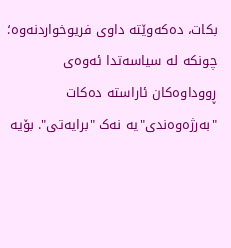بکات، دەکەوێتە داوی فریوخواردنەوە؛ چونکە لە سیاسەتدا ئەوەی ڕووداوەکان ئاراستە دەکات "بەرژەوەندی"یە نەک "برایەتی". بۆیە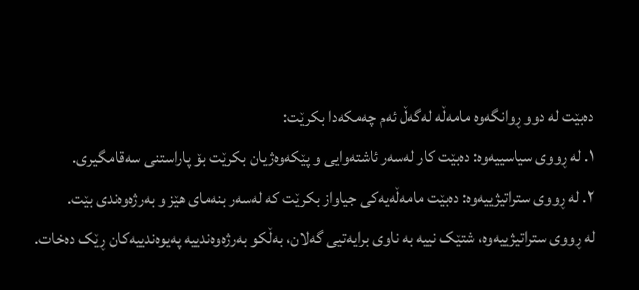دەبێت لە دوو ڕوانگەوە مامەڵە لەگەڵ ئەم چەمکەدا بکرێت:
١. لە ڕووی سیاسییەوە: دەبێت کار لەسەر ئاشتەوایی و پێكەوەژیان بکرێت بۆ پاراستنی سەقامگیری.
٢. لە ڕووی ستراتیژییەوە: دەبێت مامەڵەیەکی جیاواز بکرێت کە لەسەر بنەمای هێز و بەرژەوەندی بێت.
لە ڕووی ستراتیژییەوە، شتێک نییە بە ناوی برایەتیی گەلان، بەڵکو بەرژەوەندییە پەیوەندییەکان ڕێک دەخات.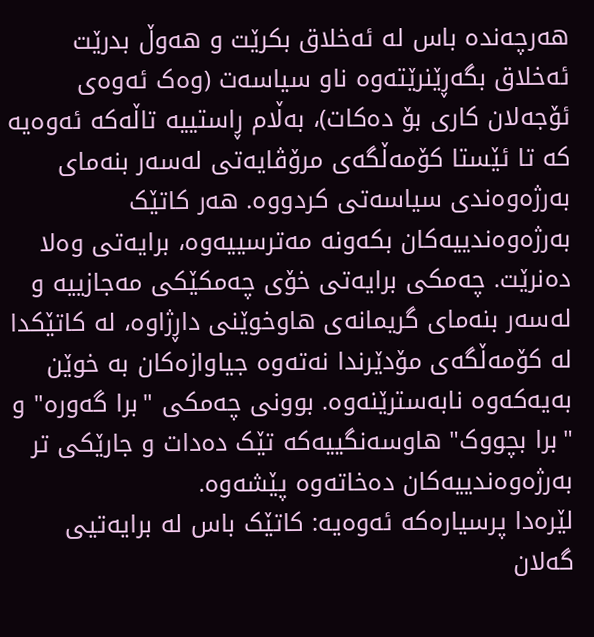هەرچەندە باس لە ئەخلاق بکرێت و هەوڵ بدرێت ئەخلاق بگەڕێنرێتەوە ناو سیاسەت (وەک ئەوەی ئۆجەلان کاری بۆ دەکات)، بەڵام ڕاستییە تاڵەکە ئەوەیە کە تا ئێستا کۆمەڵگەی مرۆڤایەتی لەسەر بنەمای بەرژەوەندی سیاسەتی کردووە. هەر کاتێک بەرژەوەندییەکان بکەونە مەترسییەوە، برایەتی وەلا دەنرێت. چەمکی برایەتی خۆی چەمکێکی مەجازییە و لەسەر بنەمای گریمانەی هاوخوێنی داڕژاوە، لە کاتێکدا لە کۆمەڵگەی مۆدێرندا نەتەوە جیاوازەکان بە خوێن بەیەکەوە نابەسترێنەوە. بوونی چەمکی "برا گەورە" و "برا بچووک" هاوسەنگییەکە تێک دەدات و جارێکی تر بەرژەوەندییەکان دەخاتەوە پێشەوە.
لێرەدا پرسیارەکە ئەوەیە: کاتێک باس لە برایەتیی گەلان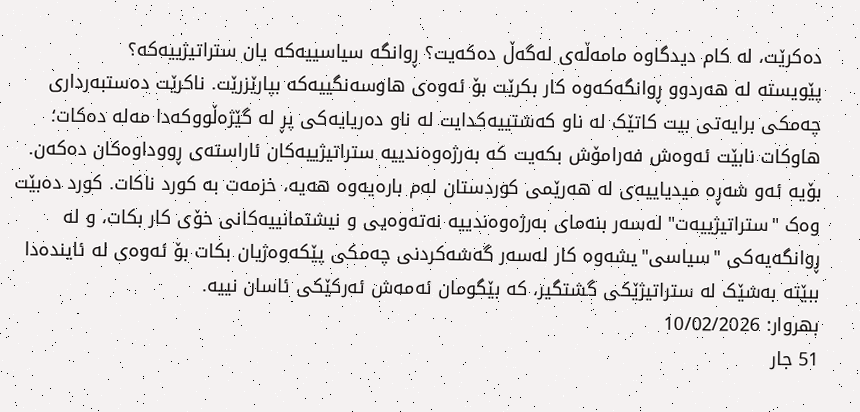دەکرێت، لە کام دیدگاوە مامەڵەی لەگەڵ دەکەیت؟ ڕوانگە سیاسییەکە یان ستراتیژییەکە؟
پێویستە لە هەردوو ڕوانگەکەوە کار بکرێت بۆ ئەوەی هاوسەنگییەکە بپارێزرێت. ناکرێت دەستبەرداری چەمکی برایەتی بیت کاتێک لە ناو کەشتییەکدایت لە ناو دەریایەکی پڕ لە گێژەڵووکەدا مەلە دەکات؛ هاوکات نابێت ئەوەش فەرامۆش بکەیت کە بەرژەوەندییە ستراتیژییەکان ئاراستەی ڕووداوەکان دەکەن. بۆیە ئەو شەڕە میدیاییەی لە هەرێمی کوردستان لەم بارەیەوە هەیە، خزمەت بە کورد ناکات. کورد دەبێت وەک "ستراتیژییەت" لەسەر بنەمای بەرژەوەندییە نەتەوەیی و نیشتمانییەکانی خۆی کار بکات، و لە ڕوانگەیەکی "سیاسی"یشەوە کار لەسەر گەشەکردنی چەمکی پێكەوەژیان بکات بۆ ئەوەی لە ئایندەدا ببێتە بەشێک لە ستراتیژێکی گشتگیر، کە بێگومان ئەمەش ئەرکێکی ئاسان نییە.
بهروار: 10/02/2026
51 جار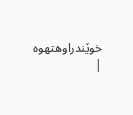خوێندراوهتهوه
|